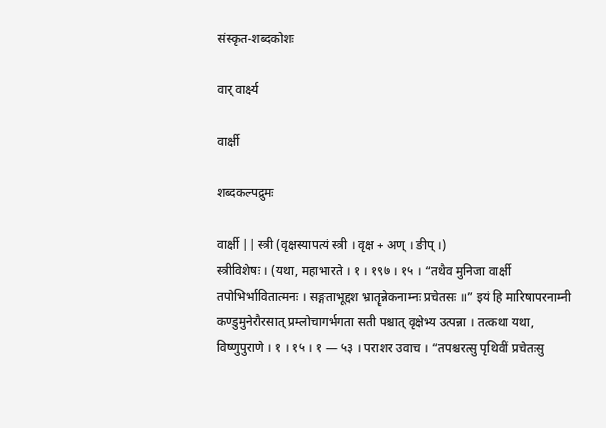संस्कृत-शब्दकोशः

वार् वार्क्ष्य

वार्क्षी

शब्दकल्पद्रुमः

वार्क्षी || स्त्री (वृक्षस्यापत्यं स्त्री । वृक्ष + अण् । ङीप् ।)
स्त्रीविशेषः । (यथा, महाभारते । १ । १९७ । १५ । “तथैव मुनिजा वार्क्षी तपोभिर्भावितात्मनः । सङ्गताभूद्दश भ्रातॄन्नेकनाम्नः प्रचेतसः ॥” इयं हि मारिषापरनाम्नी कण्डुमुनेरौरसात् प्रम्लोचागर्भगता सती पश्चात् वृक्षेभ्य उत्पन्ना । तत्कथा यथा, विष्णुपुराणे । १ । १५ । १ — ५३ । पराशर उवाच । “तपश्चरत्सु पृथिवीं प्रचेतःसु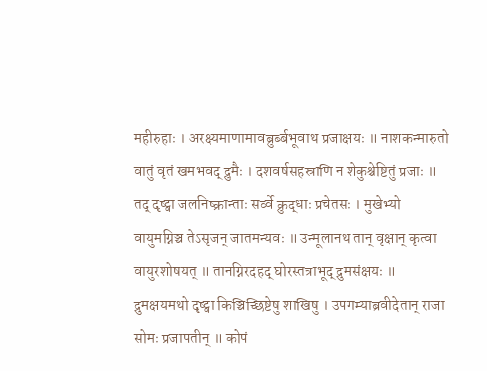महीरुहाः । अरक्ष्यमाणामावब्रुर्ब्बभूवाथ प्रजाक्षयः ॥ नाशकन्मारुतो वातुं वृतं खमभवद् द्रुमैः । दशवर्षसहस्राणि न शेकुश्चेष्टितुं प्रजाः ॥ तद् दृष्ट्वा जलनिष्क्रान्ताः सर्व्वे क्रुद्धाः प्रचेतसः । मुखेभ्यो वायुमग्निञ्च तेऽसृजन् जातमन्यवः ॥ उन्मूलानथ तान् वृक्षान् कृत्वा वायुरशोषयत् ॥ तानग्निरदहद् घोरस्तत्राभूद् द्रुमसंक्षयः ॥ द्रुमक्षयमथो दृष्ट्वा किञ्चिच्छिष्टेषु शाखिषु । उपगम्याब्रवीदेतान् राजा सोमः प्रजापतीन् ॥ कोपं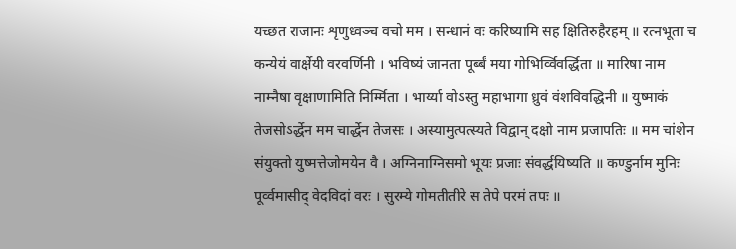यच्छत राजानः शृणुध्वञ्च वचो मम । सन्धानं वः करिष्यामि सह क्षितिरुहैरहम् ॥ रत्नभूता च कन्येयं वार्क्षेयी वरवर्णिनी । भविष्यं जानता पूर्ब्बं मया गोभिर्व्विवर्द्धिता ॥ मारिषा नाम नाम्नैषा वृक्षाणामिति निर्म्मिता । भार्य्या वोऽस्तु महाभागा ध्रुवं वंशविवद्धिनी ॥ युष्माकं तेजसोऽर्द्धेन मम चार्द्धेन तेजसः । अस्यामुत्पत्स्यते विद्वान् दक्षो नाम प्रजापतिः ॥ मम चांशेन संयुक्तो युष्मत्तेजोमयेन वै । अग्निनाग्निसमो भूयः प्रजाः संवर्द्धयिष्यति ॥ कण्डुर्नाम मुनिः पूर्व्वमासीद् वेदविदां वरः । सुरम्ये गोमतीतीरे स तेपे परमं तपः ॥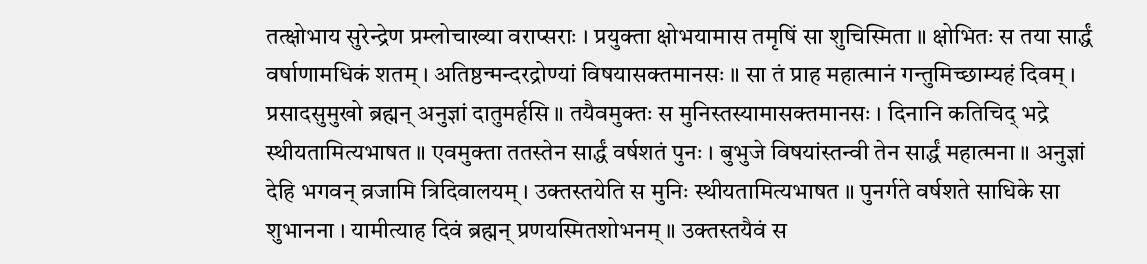तत्क्षोभाय सुरेन्द्रेण प्रम्लोचाख्या वराप्सराः । प्रयुक्ता क्षोभयामास तमृषिं सा शुचिस्मिता ॥ क्षोभितः स तया सार्द्धं वर्षाणामधिकं शतम् । अतिष्ठन्मन्दरद्रोण्यां विषयासक्तमानसः ॥ सा तं प्राह महात्मानं गन्तुमिच्छाम्यहं दिवम् । प्रसादसुमुखो ब्रह्मन् अनुज्ञां दातुमर्हसि ॥ तयैवमुक्तः स मुनिस्तस्यामासक्तमानसः । दिनानि कतिचिद् भद्रे स्थीयतामित्यभाषत ॥ एवमुक्ता ततस्तेन सार्द्धं वर्षशतं पुनः । बुभुजे विषयांस्तन्वी तेन सार्द्धं महात्मना ॥ अनुज्ञां देहि भगवन् व्रजामि त्रिदिवालयम् । उक्तस्तयेति स मुनिः स्थीयतामित्यभाषत ॥ पुनर्गते वर्षशते साधिके सा शुभानना । यामीत्याह दिवं ब्रह्मन् प्रणयस्मितशोभनम् ॥ उक्तस्तयैवं स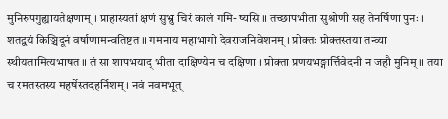मुनिरुपगुह्यायतेक्षणाम् । प्राहास्यतां क्षणं सुभ्रु चिरं कालं गमि- ष्यसि ॥ तच्छापभीता सुश्रोणी सह तेनर्षिणा पुनः । शतद्वयं किञ्चिदूनं वर्षाणामन्वतिष्टत ॥ गमनाय महाभागो देवराजनिवेशनम् । प्रोक्तः प्रोक्तस्तया तन्व्या स्थीयतामित्यभाषत ॥ तं सा शापभयाद् भीता दाक्षिण्येन च दक्षिणा । प्रोक्ता प्रणयभङ्गार्त्तिवेदनी न जहौ मुनिम् ॥ तया च रमतस्तस्य महर्षेस्तदहर्निशम् । नवं नवमभूत्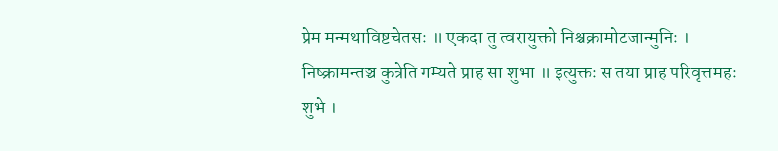प्रेम मन्मथाविष्टचेतसः ॥ एकदा तु त्वरायुक्तो निश्चक्रामोटजान्मुनिः । निष्क्रामन्तञ्च कुत्रेति गम्यते प्राह सा शुभा ॥ इत्युक्तः स तया प्राह परिवृत्तमहः शुभे ।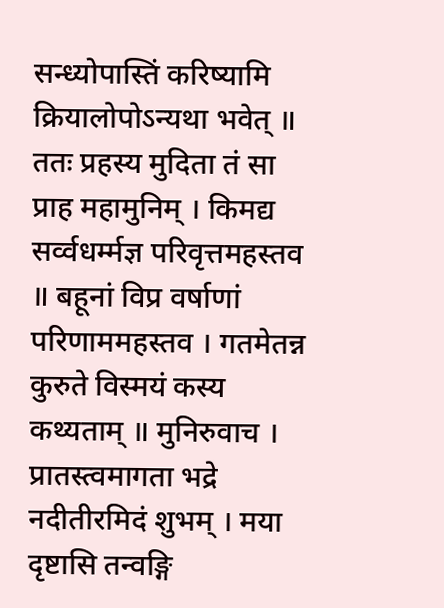सन्ध्योपास्तिं करिष्यामि क्रियालोपोऽन्यथा भवेत् ॥ ततः प्रहस्य मुदिता तं सा प्राह महामुनिम् । किमद्य सर्व्वधर्म्मज्ञ परिवृत्तमहस्तव ॥ बहूनां विप्र वर्षाणां परिणाममहस्तव । गतमेतन्न कुरुते विस्मयं कस्य कथ्यताम् ॥ मुनिरुवाच । प्रातस्त्वमागता भद्रे नदीतीरमिदं शुभम् । मया दृष्टासि तन्वङ्गि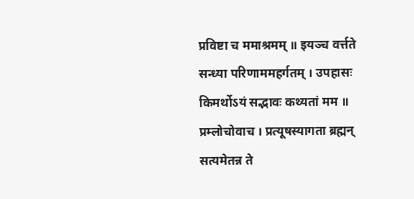प्रविष्टा च ममाश्रमम् ॥ इयञ्च वर्त्तते सन्ध्या परिणाममहर्गतम् । उपहासः किमर्थोऽयं सद्भावः कथ्यतां मम ॥ प्रम्लोचोवाच । प्रत्यूषस्यागता ब्रह्मन् सत्यमेतन्न ते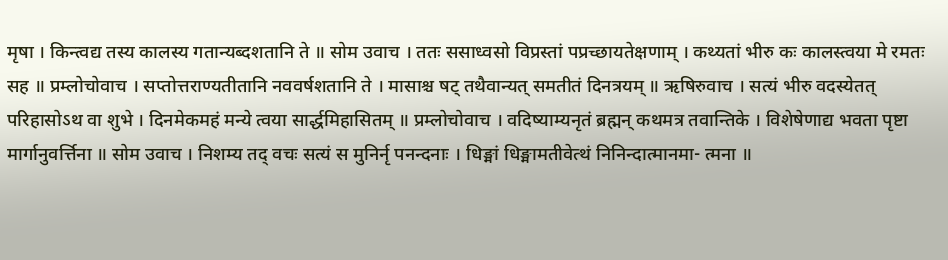मृषा । किन्त्वद्य तस्य कालस्य गतान्यब्दशतानि ते ॥ सोम उवाच । ततः ससाध्वसो विप्रस्तां पप्रच्छायतेक्षणाम् । कथ्यतां भीरु कः कालस्त्वया मे रमतः सह ॥ प्रम्लोचोवाच । सप्तोत्तराण्यतीतानि नववर्षशतानि ते । मासाश्च षट् तथैवान्यत् समतीतं दिनत्रयम् ॥ ऋषिरुवाच । सत्यं भीरु वदस्येतत् परिहासोऽथ वा शुभे । दिनमेकमहं मन्ये त्वया सार्द्धमिहासितम् ॥ प्रम्लोचोवाच । वदिष्याम्यनृतं ब्रह्मन् कथमत्र तवान्तिके । विशेषेणाद्य भवता पृष्टा मार्गानुवर्त्तिना ॥ सोम उवाच । निशम्य तद् वचः सत्यं स मुनिर्नृ पनन्दनाः । धिङ्मां धिङ्मामतीवेत्थं निनिन्दात्मानमा- त्मना ॥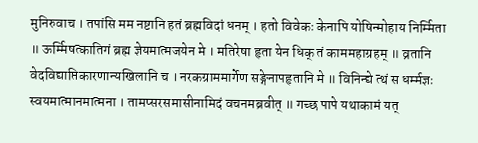मुनिरुवाच । तपांसि मम नष्टानि हतं ब्रह्मविदां धनम् । हतो विवेकः केनापि योषिन्मोहाय निर्म्मिता ॥ ऊर्म्मिषत्कातिगं ब्रह्म ज्ञेयमात्मजयेन मे । मतिरेषा हृता येन धिक् तं काममहाग्रहम् ॥ व्रतानि वेदविद्याप्तिकारणान्यखिलानि च । नरकग्राममार्गेण सङ्गेनापहृतानि मे ॥ विनिन्द्ये त्थं स धर्म्मज्ञः स्वयमात्मानमात्मना । तामप्सरसमासीनामिदं वचनमब्रवीत् ॥ गच्छ पापे यथाकामं यत्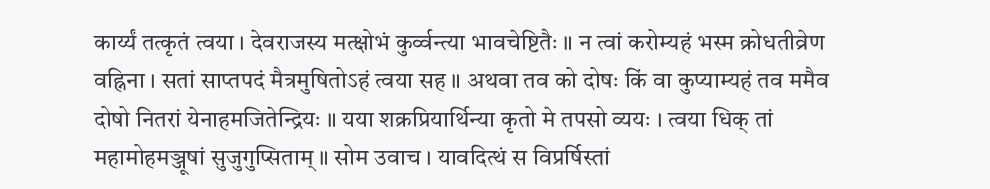कार्य्यं तत्कृतं त्वया । देवराजस्य मत्क्षोभं कुर्व्वन्त्या भावचेष्टितैः ॥ न त्वां करोम्यहं भस्म क्रोधतीव्रेण वह्निना । सतां साप्तपदं मैत्रमुषितोऽहं त्वया सह ॥ अथवा तव को दोषः किं वा कुप्याम्यहं तव ममैव दोषो नितरां येनाहमजितेन्द्रियः ॥ यया शक्रप्रियार्थिन्या कृतो मे तपसो व्ययः । त्वया धिक् तां महामोहमञ्जूषां सुजुगुप्सिताम् ॥ सोम उवाच । यावदित्थं स विप्रर्षिस्तां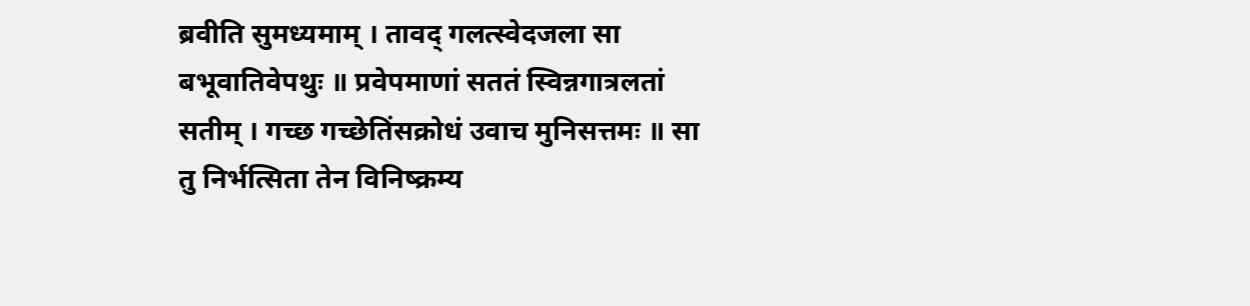ब्रवीति सुमध्यमाम् । तावद् गलत्स्वेदजला सा बभूवातिवेपथुः ॥ प्रवेपमाणां सततं स्विन्नगात्रलतां सतीम् । गच्छ गच्छेतिंसक्रोधं उवाच मुनिसत्तमः ॥ सा तु निर्भत्सिता तेन विनिष्क्रम्य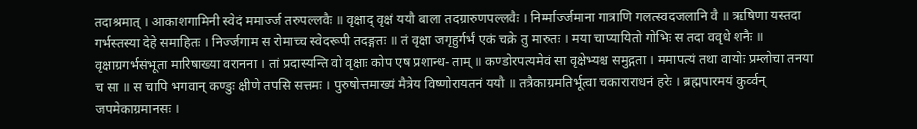तदाश्रमात् । आकाशगामिनी स्वेदं ममार्ज्ज तरुपल्लवैः ॥ वृक्षाद् वृक्षं ययौ बाला तदग्रारुणपल्लवैः । निर्म्मार्ज्जमाना गात्राणि गलत्स्वदजलानि वै ॥ ऋषिणा यस्तदा गर्भस्तस्या देहे समाहितः । निर्ज्जगाम स रोमाच्च स्वेदरूपी तदङ्गतः ॥ तं वृक्षा जगृहुर्गर्भं एकं चक्रे तु मारुतः । मया चाप्यायितो गोभिः स तदा ववृधे शनैः ॥ वृक्षाग्रगर्भसंभूता मारिषाख्या वरानना । तां प्रदास्यन्ति वो वृक्षाः कोप एष प्रशान्ध- ताम् ॥ कण्डोरपत्यमेवं सा वृक्षेभ्यश्च समुद्गता । ममापत्यं तथा वायोः प्रम्लोचा तनया च सा ॥ स चापि भगवान् कण्डुः क्षीणे तपसि सत्तमः । पुरुषोत्तमाख्यं मैत्रेय विष्णोरायतनं ययौ ॥ तत्रैकाग्रमतिर्भूत्वा चकाराराधनं हरेः । ब्रह्मपारमयं कुर्व्वन् जपमेकाग्रमानसः ।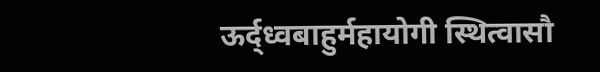ऊर्द्ध्वबाहुर्महायोगी स्थित्वासौ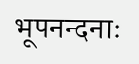भूपनन्दनाः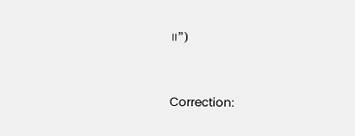॥”)



Correction: